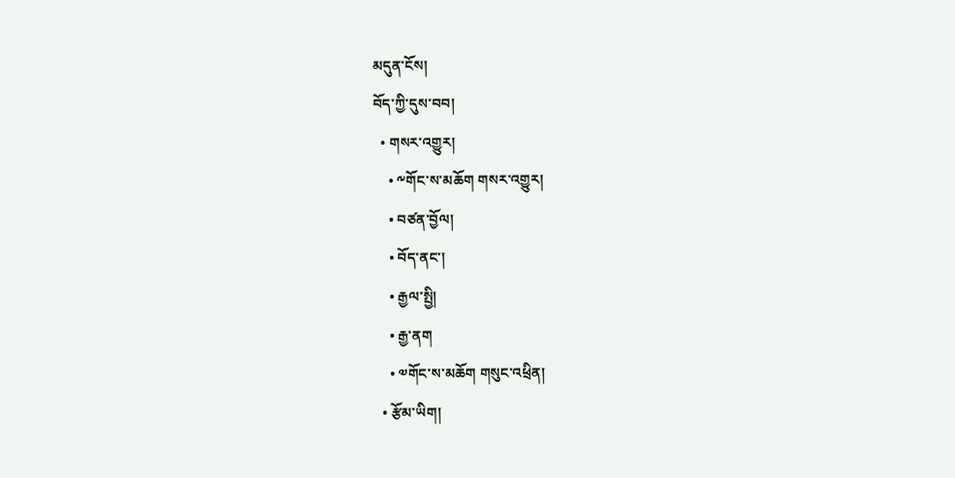མདུན་ངོས།
བོད་ཀྱི་དུས་བབ།
  • གསར་འགྱུར།
    • ༸གོང་ས་མཆོག གསར་འགྱུར།
    • བཙན་བྱོལ།
    • བོད་ནང་།
    • རྒྱལ་སྤྱི།
    • རྒྱ་ནག
    • ༧གོང་ས་མཆོག གསུང་འཕྲིན།
  • རྩོམ་ཡིག།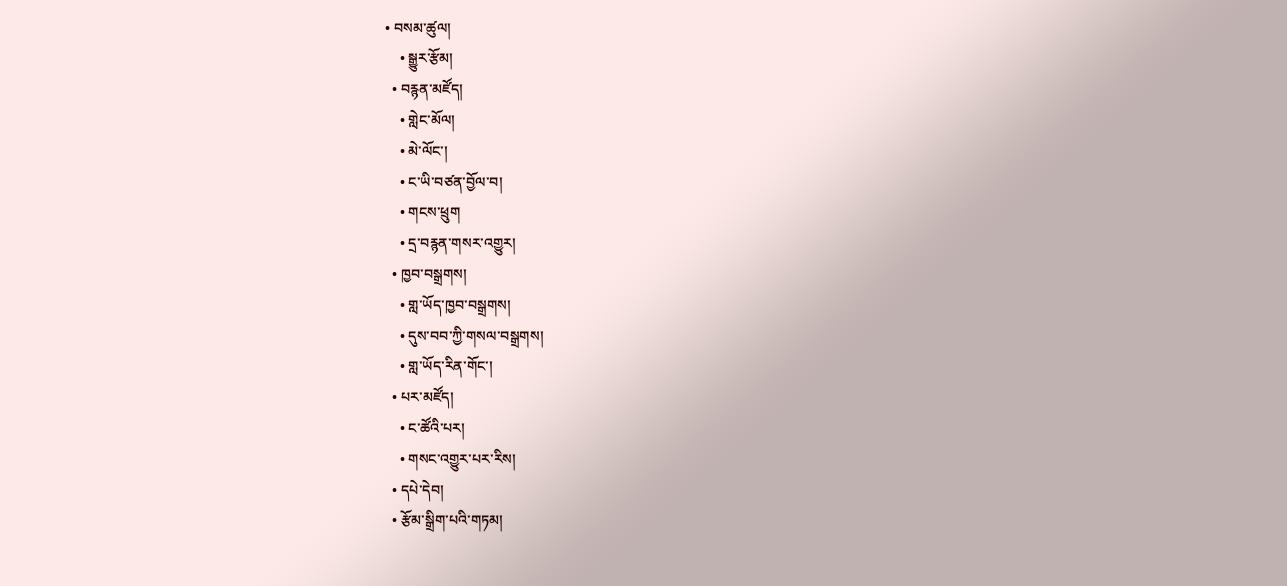• བསམ་ཚུལ།
    • སྒྱུར་རྩོམ།
  • བརྙན་མཛོད།
    • གླེང་མོལ།
    • མེ་ལོང་།
    • ང་ཡི་བཙན་བྱོལ་བ།
    • གངས་ཕྲུག
    • དྲ་བརྙན་གསར་འགྱུར།
  • ཁྱབ་བསྒྲགས།
    • གླ་ཡོད་ཁྱབ་བསྒྲགས།
    • དུས་བབ་ཀྱི་གསལ་བསྒྲགས།
    • གླ་ཡོད་རིན་གོང་།
  • པར་མཛོད།
    • ང་ཚོའི་པར།
    • གསང་འགྱུར་པར་རིས།
  • དཔེ་དེབ།
  • རྩོམ་སྒྲིག་པའི་གཏམ།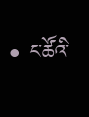• ང་ཚོའི་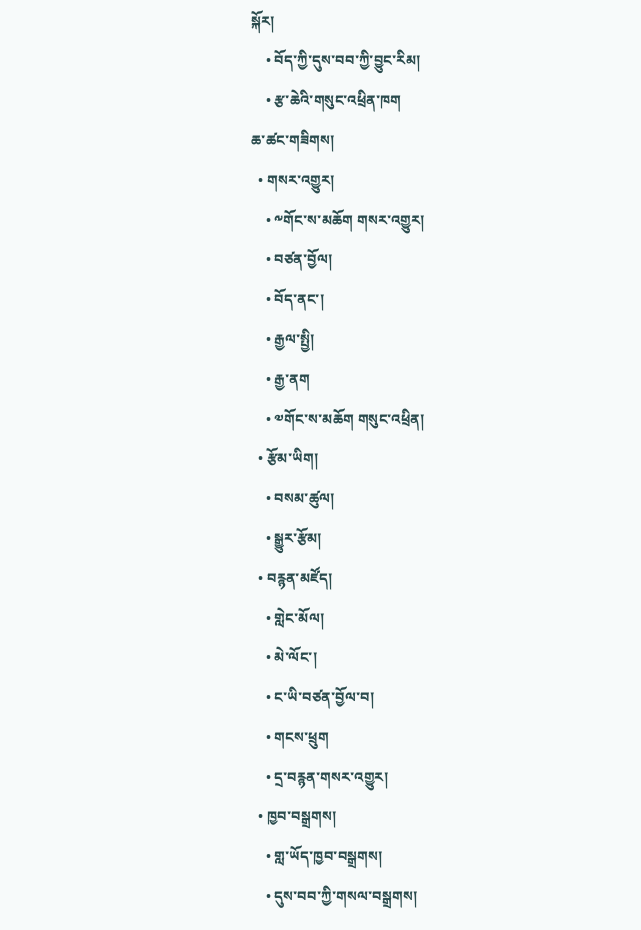སྐོར།
    • བོད་ཀྱི་དུས་བབ་ཀྱི་བྱུང་རིམ།
    • རྩ་ཆེའི་གསུང་འཕྲིན་ཁག
ཆ་ཚང་གཟིགས།
  • གསར་འགྱུར།
    • ༸གོང་ས་མཆོག གསར་འགྱུར།
    • བཙན་བྱོལ།
    • བོད་ནང་།
    • རྒྱལ་སྤྱི།
    • རྒྱ་ནག
    • ༧གོང་ས་མཆོག གསུང་འཕྲིན།
  • རྩོམ་ཡིག།
    • བསམ་ཚུལ།
    • སྒྱུར་རྩོམ།
  • བརྙན་མཛོད།
    • གླེང་མོལ།
    • མེ་ལོང་།
    • ང་ཡི་བཙན་བྱོལ་བ།
    • གངས་ཕྲུག
    • དྲ་བརྙན་གསར་འགྱུར།
  • ཁྱབ་བསྒྲགས།
    • གླ་ཡོད་ཁྱབ་བསྒྲགས།
    • དུས་བབ་ཀྱི་གསལ་བསྒྲགས།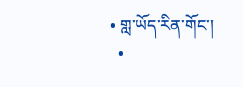• གླ་ཡོད་རིན་གོང་།
  •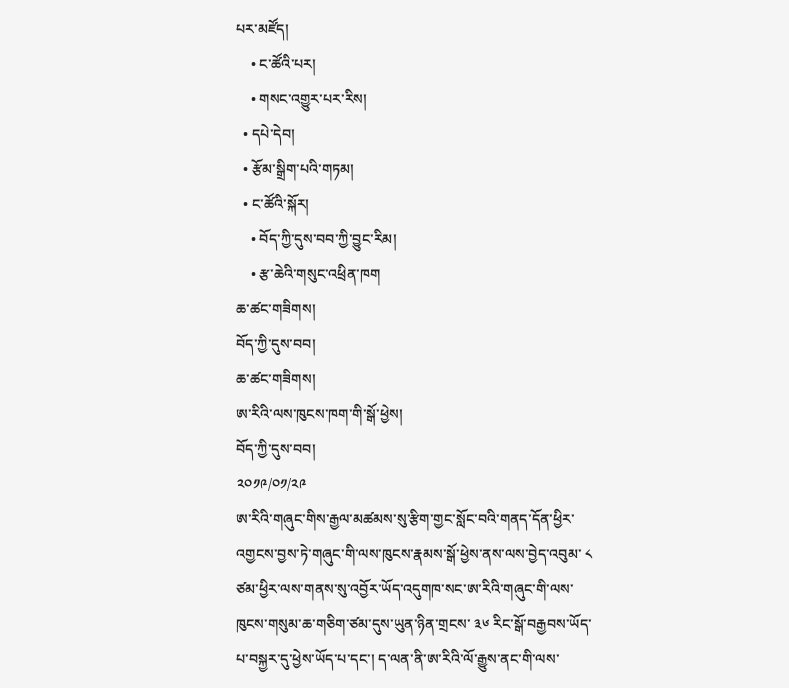པར་མཛོད།
    • ང་ཚོའི་པར།
    • གསང་འགྱུར་པར་རིས།
  • དཔེ་དེབ།
  • རྩོམ་སྒྲིག་པའི་གཏམ།
  • ང་ཚོའི་སྐོར།
    • བོད་ཀྱི་དུས་བབ་ཀྱི་བྱུང་རིམ།
    • རྩ་ཆེའི་གསུང་འཕྲིན་ཁག
ཆ་ཚང་གཟིགས།
བོད་ཀྱི་དུས་བབ།
ཆ་ཚང་གཟིགས།
ཨ་རིའི་ལས་ཁུངས་ཁག་གི་སྒོ་ཕྱེས།
བོད་ཀྱི་དུས་བབ།
༢༠༡༩/༠༡/༢༩
ཨ་རིའི་གཞུང་གིས་རྒྱལ་མཚམས་སུ་རྩིག་གྱང་སློང་བའི་གནད་དོན་ཕྱིར་འགྱངས་བྱས་ཏེ་གཞུང་གི་ལས་ཁུངས་རྣམས་སྒོ་ཕྱེས་ནས་ལས་བྱེད་འབུམ་ ༨ ཙམ་ཕྱིར་ལས་གནས་སུ་འབྱོར་ཡོད་འདུགཁ་སང་ཨ་རིའི་གཞུང་གི་ལས་ཁུངས་གསུམ་ཆ་གཅིག་ཙམ་དུས་ཡུན་ཉིན་གྲངས་ ༣༦ རིང་སྒོ་བརྒྱབས་ཡོད་པ་བསྐྱར་དུ་ཕྱེས་ཡོད་པ་དང་། ད་ལན་ནི་ཨ་རིའི་ལོ་རྒྱུས་ནང་གི་ལས་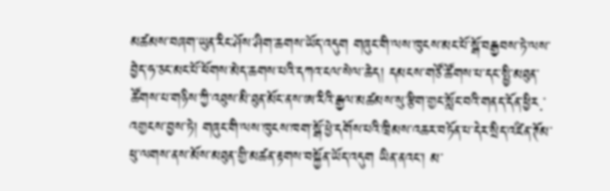མཚམས་བཞག་ཡུན་རིང་ཤོས་ཤིག་ཆགས་ཡོད་འདུག གཞུང་གི་ལས་ཁུངས་མང་པོ་སྒོ་བརྒྱབས་ཏེ་ལས་བྱེད་ཧ་ཅང་མང་པོ་ཕོགས་མེད་ཆགས་པའི་དཀའ་ངལ་སེལ་ཆེད། དམངས་གཙོ་ཚོགས་པ་དང་སྤྱི་མཐུན་ཚོགས་པ་གཉིས་ཀྱི་འཐུས་མི་ཐུན་མོང་ནས་ཨ་རིའི་རྒྱལ་མཚམས་སུ་རྩིག་གྱང་སློང་བའི་གནད་དོན་ཕྱིར.་འགྱངས་བྱས་ཏེ། གཞུང་གི་ལས་ཁུངས་ཁག་སྒོ་ཕྱེ་དགོས་པའི་ཁྲིམས་འཆར་བཏོན་པ་དེར་སྲིད་འཛིན་ཊོམ་ཕུ་ལགས་ནས་མོས་མཐུན་གྱི་མཚན་རྟགས་བསྐྱོན་ཡོད་འདུག ཡིན་ནའང་། མ་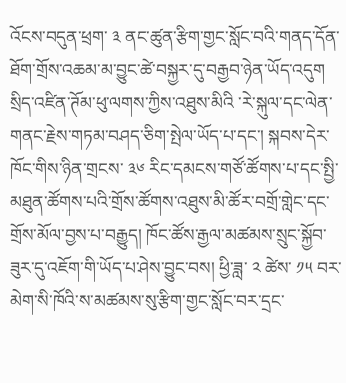འོངས་བདུན་ཕྲག་ ༣ ནང་ཚུན་རྩིག་གྱང་སློང་བའི་གནད་དོན་ཐོག་གྲོས་འཆམ་མ་བྱུང་ཚེ་བསྐྱར་དུ་བརྒྱབ་ཉེན་ཡོད་འདུག
སྲིད་འཛིན་ཊོམ་ཕུ་ལགས་ཀྱིས་འཐུས་མིའི ་རེ་སྐུལ་དང་ལེན་གནང་རྗེས་གཏམ་བཤད་ཅིག་སྤེལ་ཡོད་པ་དང་། སྐབས་དེར་ཁོང་གིས་ཉིན་གྲངས་ ༣༦ རིང་དམངས་གཙོ་ཚོགས་པ་དང་སྤྱི་མཐུན་ཚོགས་པའི་གྲོས་ཚོགས་འཐུས་མི་ཚོར་བགྲོ་གླེང་དང་གྲོས་མོལ་བྱས་པ་བརྒྱུད། ཁོང་ཚོས་རྒྱལ་མཚམས་སྲུང་སྐྱོབ་ཟུར་དུ་འཇོག་གི་ཡོད་པ་ཤེས་བྱུང་བས། ཕྱི་ཟླ་ ༢ ཚེས་ ༡༥ བར་མེག་སི་ཁོའི་ས་མཚམས་སུ་རྩིག་གྱང་སློང་བར་དྲང་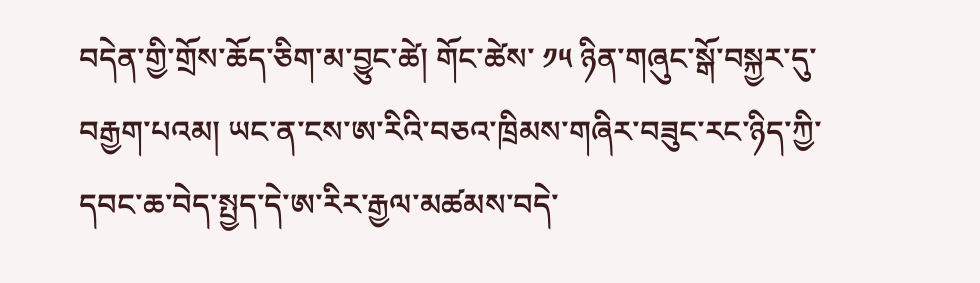བདེན་གྱི་གྲོས་ཆོད་ཅིག་མ་བྱུང་ཚེ། གོང་ཚེས་ ༡༥ ཉིན་གཞུང་སྒོ་བསྐྱར་དུ་བརྒྱག་པའམ། ཡང་ན་ངས་ཨ་རིའི་བཅའ་ཁྲིམས་གཞིར་བཟུང་རང་ཉིད་ཀྱི་དབང་ཆ་བེད་སྤྱད་དེ་ཨ་རིར་རྒྱལ་མཚམས་བདེ་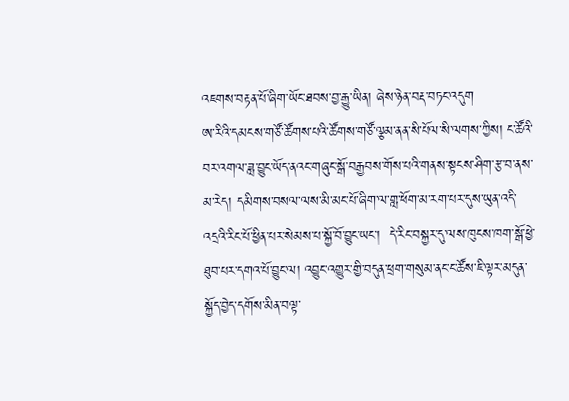འཇགས་བརྟན་པོ་ཞིག་ཡོང་ཐབས་བྱ་རྒྱུ་ཡིན། ཞེས་ཉེན་བརྡ་བཏང་འདུག
ཨ་རིའི་དམངས་གཙོ་ཚོགས་པའི་ཚོགས་གཙོ་ལྕམ་ནན་སི་པོལ་སི་ལགས་ཀྱིས། ང་ཚོའི་བར་འགལ་ཟླ་བྱུང་ཡོད་ནའང་གཞུང་སྒོ་བརྒྱབས་གོས་པའི་གནས་སྟངས་ཤིག་རྩ་བ་ནས་མ་རེད། དམིགས་བསལ་ལས་མི་མང་པོ་ཞིག་ལ་གླ་ཕོག་མ་རག་པར་དུས་ཡུན་འདི་འདྲའི་རིང་པོ་ཕྱིན་པར་སེམས་པ་སྐྱོ་བོ་བྱུང་ཡང་།  དེ་རིང་བསྐྱར་དུ་ལས་ཁུངས་ཁག་སྒོ་ཕྱེ་ཐུབ་པར་དགའ་པོ་བྱུང་ལ། འབྱུང་འགྱུར་གྱི་བདུན་ཕྲག་གསུམ་ནང་ང་ཚོས་ཇི་ལྟར་མདུན་སྐྱོད་བྱེད་དགོས་མིན་བལྟ་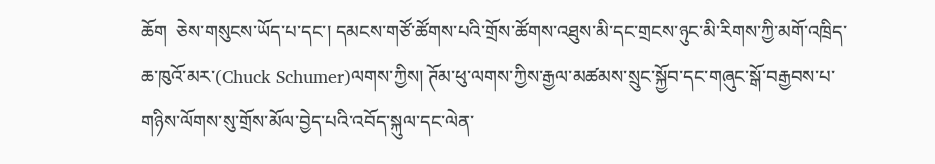ཆོག  ཅེས་གསུངས་ཡོད་པ་དང་། དམངས་གཙོ་ཚོགས་པའི་གྲོས་ཚོགས་འཐུས་མི་དང་གྲངས་ཉུང་མི་རིགས་ཀྱི་མགོ་འཁྲིད་ཆ་ཁུའོ་མར་(Chuck Schumer)ལགས་ཀྱིས། ཊོམ་ཕུ་ལགས་ཀྱིས་རྒྱལ་མཚམས་སྲུང་སྐྱོབ་དང་གཞུང་སྒོ་བརྒྱབས་པ་གཉིས་ལོགས་སུ་གྲོས་མོལ་བྱེད་པའི་འབོད་སྐུལ་དང་ལེན་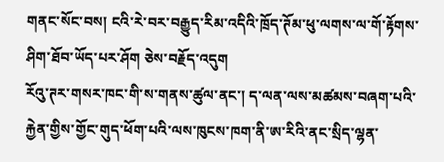གནང་སོང་བས། ངའི་རེ་བར་བརྒྱུད་རིམ་འདིའི་ཁྲོད་ཊོམ་ཕུ་ལགས་ལ་གོ་རྟོགས་ཤིག་ཐོབ་ཡོད་པར་ཤོག ཅེས་བརྗོད་འདུག
རོའུ་ཊར་གསར་ཁང་གི་ས་གནས་ཚུལ་ནང་། ད་ལན་ལས་མཚམས་བཞག་པའི་རྐྱེན་གྱིས་གྱོང་གུད་ཕོག་པའི་ལས་ཁུངས་ཁག་ནི་ཨ་རིའི་ནང་སྲིད་ལྷན་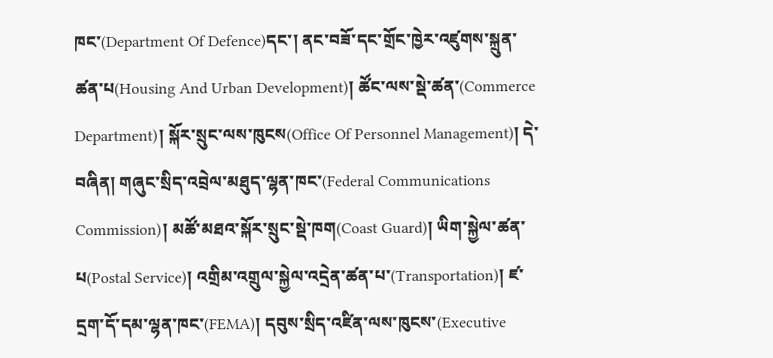ཁང་(Department Of Defence)དང་། ནང་བཟོ་དང་གྲོང་ཁྱེར་འཛུགས་སྐྲུན་ཚན་པ(Housing And Urban Development)། ཚོང་ལས་སྡེ་ཚན་(Commerce Department)། སྐོར་སྲུང་ལས་ཁུངས(Office Of Personnel Management)། དེ་བཞིན། གཞུང་སྲིད་འབྲེལ་མཐུད་ལྷན་ཁང་(Federal Communications Commission)། མཚོ་མཐའ་སྐོར་སྲུང་སྡེ་ཁག(Coast Guard)། ཡིག་སྐྱེལ་ཚན་པ(Postal Service)། འགྲིམ་འགྲུལ་སྐྱེལ་འདྲེན་ཚན་པ་(Transportation)། ཛ་དྲག་དོ་དམ་ལྷན་ཁང་(FEMA)། དབུས་སྲིད་འཛིན་ལས་ཁུངས་(Executive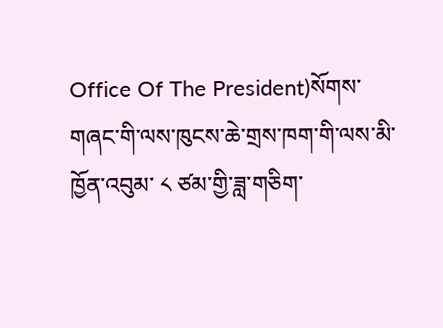Office Of The President)སོགས་གཞང་གི་ལས་ཁུངས་ཆེ་གྲས་ཁག་གི་ལས་མི་ཁྱོན་འབུམ་ ༨ ཙམ་གྱི་ཟླ་གཅིག་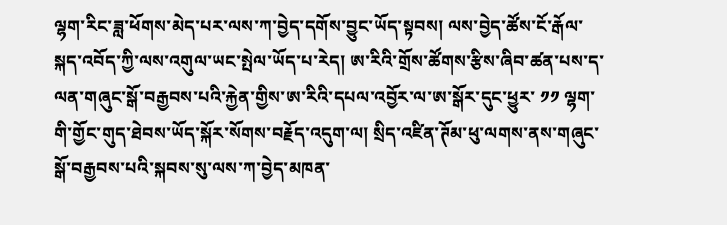ལྷག་རིང་ཟླ་ཕོགས་མེད་པར་ལས་ཀ་བྱེད་དགོས་བྱུང་ཡོད་སྟབས། ལས་བྱེད་ཚོས་ངོ་རྒོལ་སྐད་འབོད་ཀྱི་ལས་འགུལ་ཡང་སྤེལ་ཡོད་པ་རེད། ཨ་རིའི་གྲོས་ཚོགས་རྩིས་ཞིབ་ཚན་པས་ད་ལན་གཞུང་སྒོ་བརྒྱབས་པའི་རྐྱེན་གྱིས་ཨ་རིའི་དཔལ་འབྱོར་ལ་ཨ་སྒོར་དུང་ཕྱུར་ ༡༡ ལྷག་གི་གྱོང་གུད་ཐེབས་ཡོད་སྐོར་སོགས་བརྗོད་འདུག་ལ། སྲིད་འཛིན་ཊོམ་ཕུ་ལགས་ནས་གཞུང་སྒོ་བརྒྱབས་པའི་སྐབས་སུ་ལས་ཀ་བྱེད་མཁན་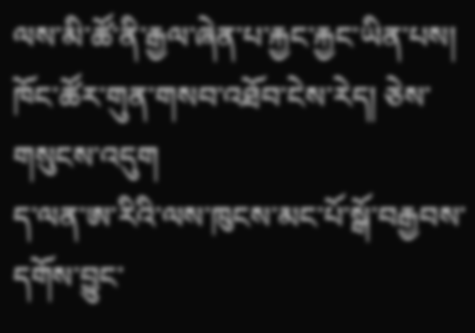ལས་མི་ཚོ་ནི་རྒྱལ་ཞེན་པ་རྐྱང་རྐྱང་ཡིན་པས། ཁོང་ཚོར་གུན་གསབ་འཐོབ་ངེས་རེད། ཅེས་གསུངས་འདུག
ད་ལན་ཨ་རིའི་ལས་ཁུངས་མང་པོ་སྒོ་བརྒྱབས་དགོས་བྱུང་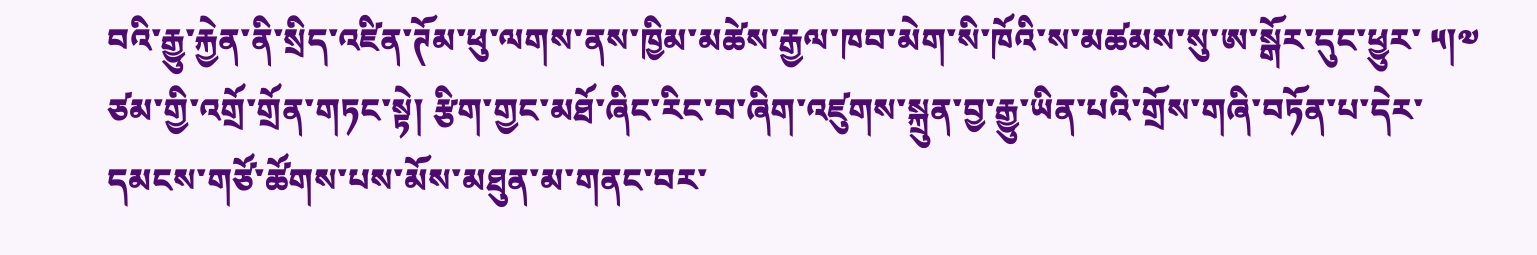བའི་རྒྱུ་རྐྱེན་ནི་སྲིད་འཛིན་ཊོམ་ཕུ་ལགས་ནས་ཁྱིམ་མཚེས་རྒྱལ་ཁབ་མེག་སི་ཁོའི་ས་མཚམས་སུ་ཨ་སྒོར་དུང་ཕྱུར་ ༥།༧ ཙམ་གྱི་འགྲོ་གྲོན་གཏང་སྟེ། རྩིག་གྱང་མཐོ་ཞིང་རིང་བ་ཞིག་འཛུགས་སྐྲུན་བྱ་རྒྱུ་ཡིན་པའི་གྲོས་གཞི་བཏོན་པ་དེར་དམངས་གཙོ་ཚོགས་པས་མོས་མཐུན་མ་གནང་བར་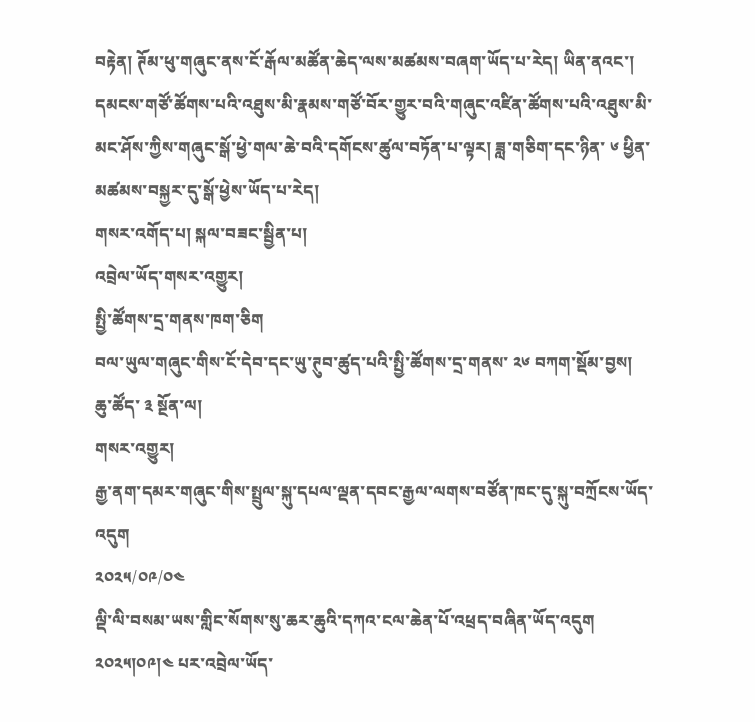བརྟེན། ཊོམ་ཕུ་གཞུང་ནས་ངོ་རྒོལ་མཚོན་ཆེད་ལས་མཚམས་བཞག་ཡོད་པ་རེད། ཡིན་ནའང་། དམངས་གཙོ་ཚོགས་པའི་འཐུས་མི་རྣམས་གཙོ་བོར་གྱུར་བའི་གཞུང་འཛིན་ཚོགས་པའི་འཐུས་མི་མང་ཤོས་ཀྱིས་གཞུང་སྒོ་ཕྱེ་གལ་ཆེ་བའི་དགོངས་ཚུལ་བཏོན་པ་ལྟར། ཟླ་གཅིག་དང་ཉིན་ ༦ ཕྱིན་མཚམས་བསྐྱར་དུ་སྒོ་ཕྱེས་ཡོད་པ་རེད།
གསར་འགོད་པ། སྐལ་བཟང་སྦྱིན་པ།
འབྲེལ་ཡོད་གསར་འགྱུར།
སྤྱི་ཚོགས་དྲ་གནས་ཁག་ཅིག
བལ་ཡུལ་གཞུང་གིས་ངོ་དེབ་དང་ཡུ་ཊུབ་ཚུད་པའི་སྤྱི་ཚོགས་དྲ་གནས་ ༢༦ བཀག་སྡོམ་བྱས།
ཆུ་ཚོད་ ༣ སྔོན་ལ།
གསར་འགྱུར།
རྒྱ་ནག་དམར་གཞུང་གིས་སྤྲུལ་སྐུ་དཔལ་ལྡན་དབང་རྒྱལ་ལགས་བཙོན་ཁང་དུ་སྐུ་བཀྲོངས་ཡོད་འདུག
༢༠༢༥/༠༩/༠༤
ལྡི་ལི་བསམ་ཡས་གླིང་སོགས་སུ་ཆར་ཆུའི་དཀའ་ངལ་ཆེན་པོ་འཕྲད་བཞིན་ཡོད་འདུག  ༢༠༢༥།༠༩།༤ པར་འབྲེལ་ཡོད་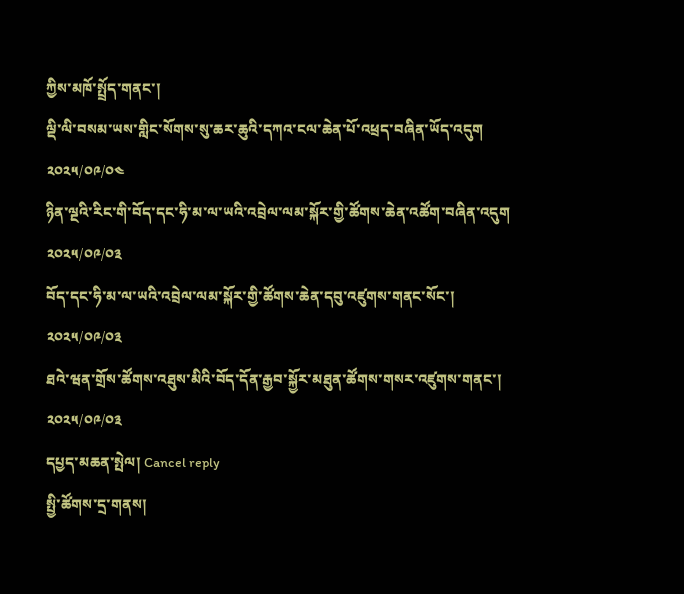ཀྱིས་མཁོ་སྤྲོད་གནང་།
ལྡི་ལི་བསམ་ཡས་གླིང་སོགས་སུ་ཆར་ཆུའི་དཀའ་ངལ་ཆེན་པོ་འཕྲད་བཞིན་ཡོད་འདུག
༢༠༢༥/༠༩/༠༤
ཉིན་ལྔའི་རིང་གི་བོད་དང་ཧི་མ་ལ་ཡའི་འབྲེལ་ལམ་སྐོར་གྱི་ཚོགས་ཆེན་འཚོག་བཞིན་འདུག
༢༠༢༥/༠༩/༠༣
བོད་དང་ཧི་མ་ལ་ཡའི་འབྲེལ་ལམ་སྐོར་གྱི་ཚོགས་ཆེན་དབུ་འཛུགས་གནང་སོང་།
༢༠༢༥/༠༩/༠༣
ཐའེ་ཝན་གྲོས་ཚོགས་འཐུས་མིའི་བོད་དོན་རྒྱབ་སྐྱོར་མཐུན་ཚོགས་གསར་འཛུགས་གནང་།
༢༠༢༥/༠༩/༠༣
དཔྱད་མཆན་སྤེལ། Cancel reply
སྤྱི་ཚོགས་དྲ་གནས།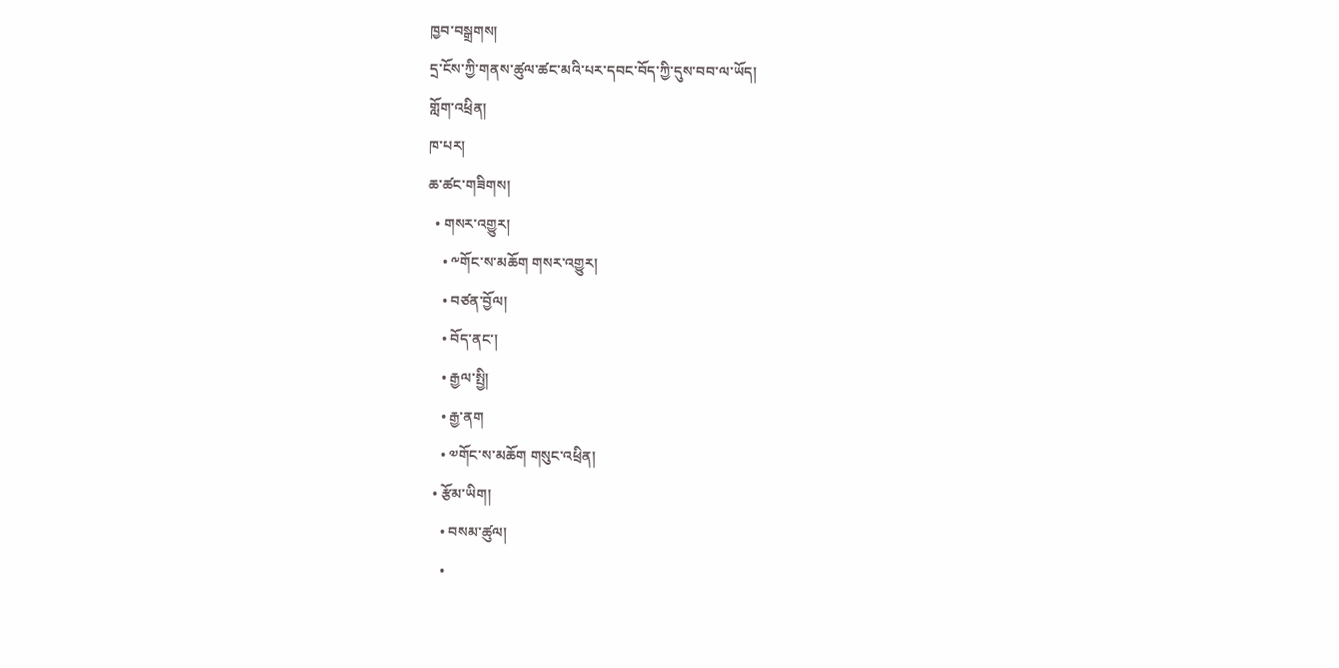ཁྱབ་བསྒྲགས།
དྲ་ངོས་ཀྱི་གནས་ཚུལ་ཚང་མའི་པར་དབང་བོད་ཀྱི་དུས་བབ་ལ་ཡོད།
གློག་འཕྲིན།
ཁ་པར།
ཆ་ཚང་གཟིགས།
  • གསར་འགྱུར།
    • ༸གོང་ས་མཆོག གསར་འགྱུར།
    • བཙན་བྱོལ།
    • བོད་ནང་།
    • རྒྱལ་སྤྱི།
    • རྒྱ་ནག
    • ༧གོང་ས་མཆོག གསུང་འཕྲིན།
  • རྩོམ་ཡིག།
    • བསམ་ཚུལ།
    •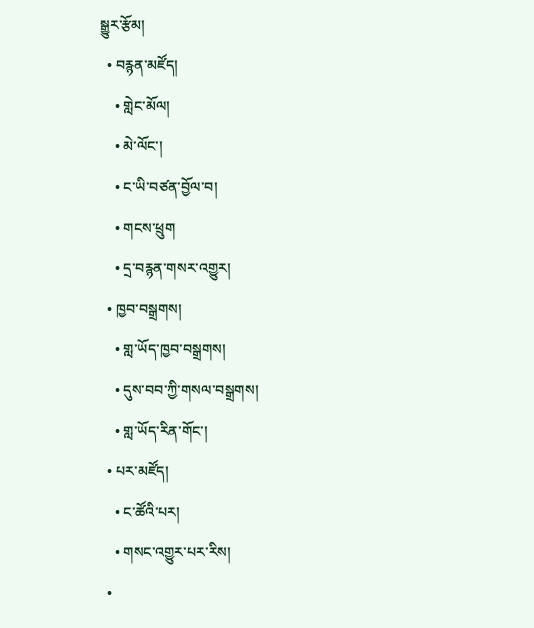སྒྱུར་རྩོམ།
  • བརྙན་མཛོད།
    • གླེང་མོལ།
    • མེ་ལོང་།
    • ང་ཡི་བཙན་བྱོལ་བ།
    • གངས་ཕྲུག
    • དྲ་བརྙན་གསར་འགྱུར།
  • ཁྱབ་བསྒྲགས།
    • གླ་ཡོད་ཁྱབ་བསྒྲགས།
    • དུས་བབ་ཀྱི་གསལ་བསྒྲགས།
    • གླ་ཡོད་རིན་གོང་།
  • པར་མཛོད།
    • ང་ཚོའི་པར།
    • གསང་འགྱུར་པར་རིས།
  •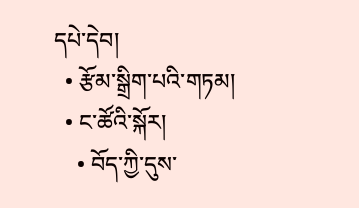དཔེ་དེབ།
  • རྩོམ་སྒྲིག་པའི་གཏམ།
  • ང་ཚོའི་སྐོར།
    • བོད་ཀྱི་དུས་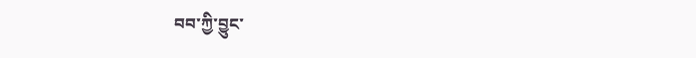བབ་ཀྱི་བྱུང་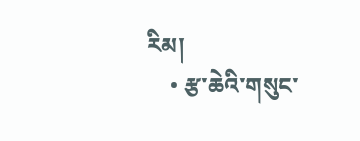རིམ།
    • རྩ་ཆེའི་གསུང་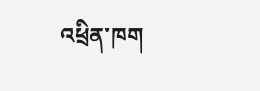འཕྲིན་ཁག